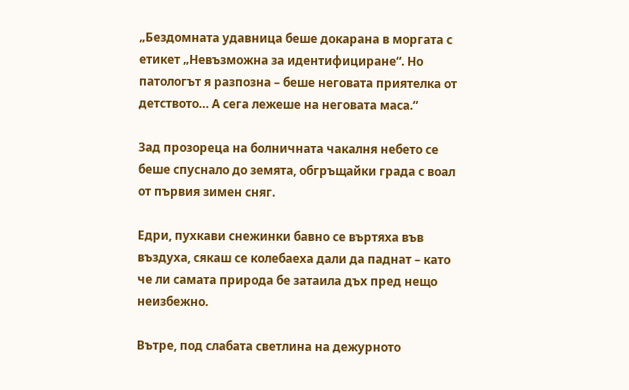„Бездомната удавница беше докарана в моргата с етикет „Невъзможна за идентифициране“. Но патологът я разпозна – беше неговата приятелка от детството… А сега лежеше на неговата маса.“

Зад прозореца на болничната чакалня небето се беше спуснало до земята, обгръщайки града с воал от първия зимен сняг.

Едри, пухкави снежинки бавно се въртяха във въздуха, сякаш се колебаеха дали да паднат – като че ли самата природа бе затаила дъх пред нещо неизбежно.

Вътре, под слабата светлина на дежурното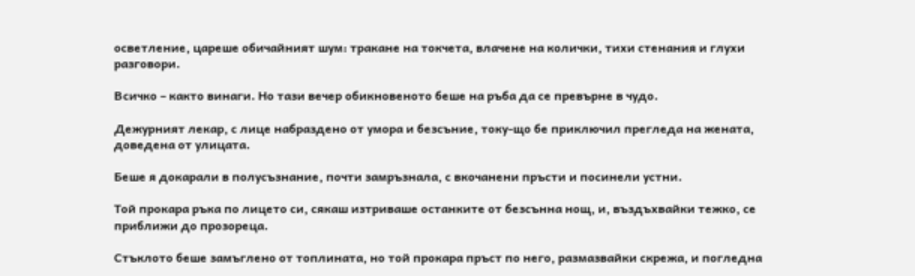осветление, цареше обичайният шум: тракане на токчета, влачене на колички, тихи стенания и глухи разговори.

Всичко – както винаги. Но тази вечер обикновеното беше на ръба да се превърне в чудо.

Дежурният лекар, с лице набраздено от умора и безсъние, току-що бе приключил прегледа на жената, доведена от улицата.

Беше я докарали в полусъзнание, почти замръзнала, с вкочанени пръсти и посинели устни.

Той прокара ръка по лицето си, сякаш изтриваше останките от безсънна нощ, и, въздъхвайки тежко, се приближи до прозореца.

Стъклото беше замъглено от топлината, но той прокара пръст по него, размазвайки скрежа, и погледна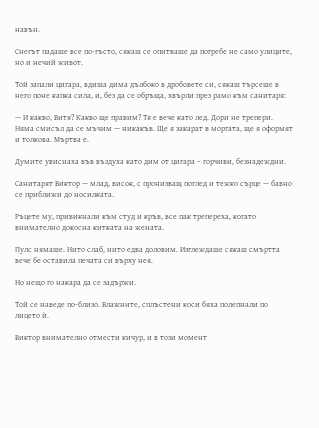навън.

Снегът падаше все по-гъсто, сякаш се опитваше да погребе не само улиците, но и нечий живот.

Той запали цигара, вдиша дима дълбоко в дробовете си, сякаш търсеше в него поне капка сила, и, без да се обръща, хвърли през рамо към санитаря:

— И какво, Витя? Какво ще правим? Тя е вече като лед. Дори не трепери. Няма смисъл да се мъчим — никакъв. Ще я закарат в моргата, ще я оформят и толкова. Мъртва е.

Думите увиснаха във въздуха като дим от цигара – горчиви, безнадеждни.

Санитарят Виктор — млад, висок, с пронизващ поглед и тежко сърце — бавно се приближи до носилката.

Ръцете му, привикнали към студ и кръв, все пак трепереха, когато внимателно докосна китката на жената.

Пулс нямаше. Нито слаб, нито едва доловим. Изглеждаше сякаш смъртта вече бе оставила печата си върху нея.

Но нещо го накара да се задържи.

Той се наведе по-близо. Влажните, сплъстени коси бяха полепнали по лицето ѝ.

Виктор внимателно отмести кичур, и в този момент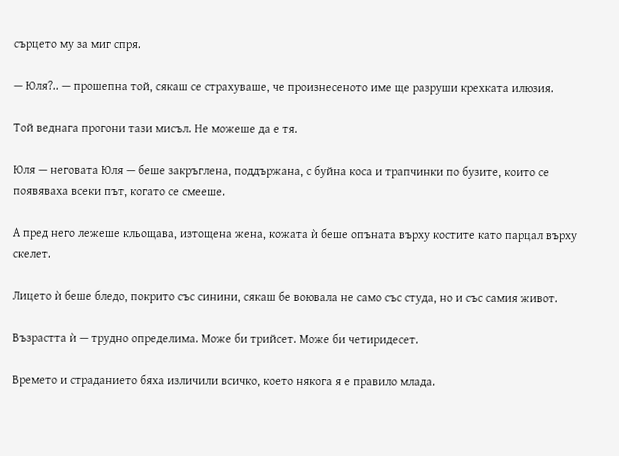сърцето му за миг спря.

— Юля?.. — прошепна той, сякаш се страхуваше, че произнесеното име ще разруши крехката илюзия.

Той веднага прогони тази мисъл. Не можеше да е тя.

Юля — неговата Юля — беше закръглена, поддържана, с буйна коса и трапчинки по бузите, които се появяваха всеки път, когато се смееше.

А пред него лежеше кльощава, изтощена жена, кожата ѝ беше опъната върху костите като парцал върху скелет.

Лицето ѝ беше бледо, покрито със синини, сякаш бе воювала не само със студа, но и със самия живот.

Възрастта ѝ — трудно определима. Може би трийсет. Може би четиридесет.

Времето и страданието бяха изличили всичко, което някога я е правило млада.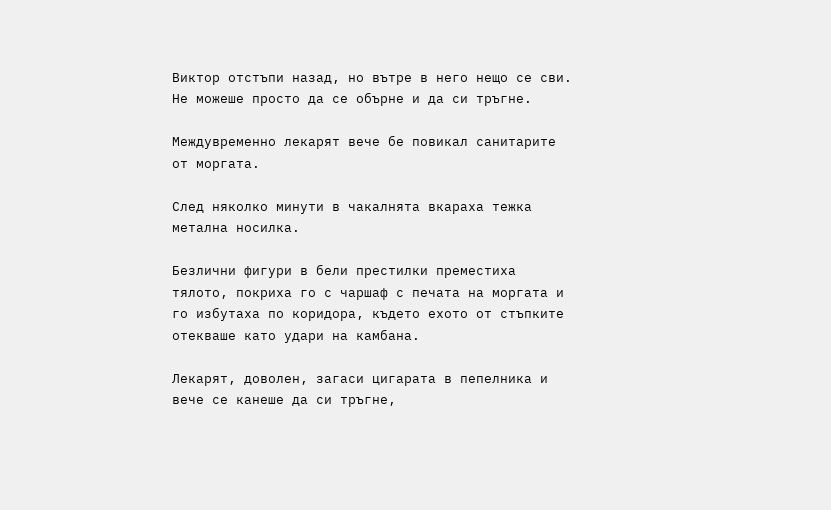Виктор отстъпи назад, но вътре в него нещо се сви. Не можеше просто да се обърне и да си тръгне.

Междувременно лекарят вече бе повикал санитарите от моргата.

След няколко минути в чакалнята вкараха тежка метална носилка.

Безлични фигури в бели престилки преместиха тялото, покриха го с чаршаф с печата на моргата и го избутаха по коридора, където ехото от стъпките отекваше като удари на камбана.

Лекарят, доволен, загаси цигарата в пепелника и вече се канеше да си тръгне,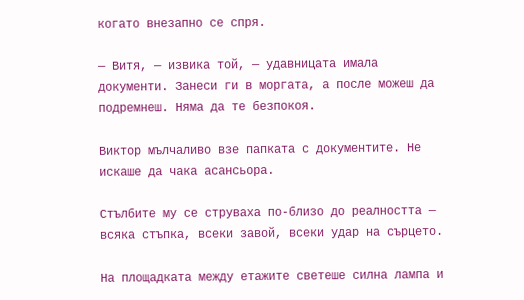когато внезапно се спря.

— Витя, — извика той, — удавницата имала документи. Занеси ги в моргата, а после можеш да подремнеш. Няма да те безпокоя.

Виктор мълчаливо взе папката с документите. Не искаше да чака асансьора.

Стълбите му се струваха по-близо до реалността — всяка стъпка, всеки завой, всеки удар на сърцето.

На площадката между етажите светеше силна лампа и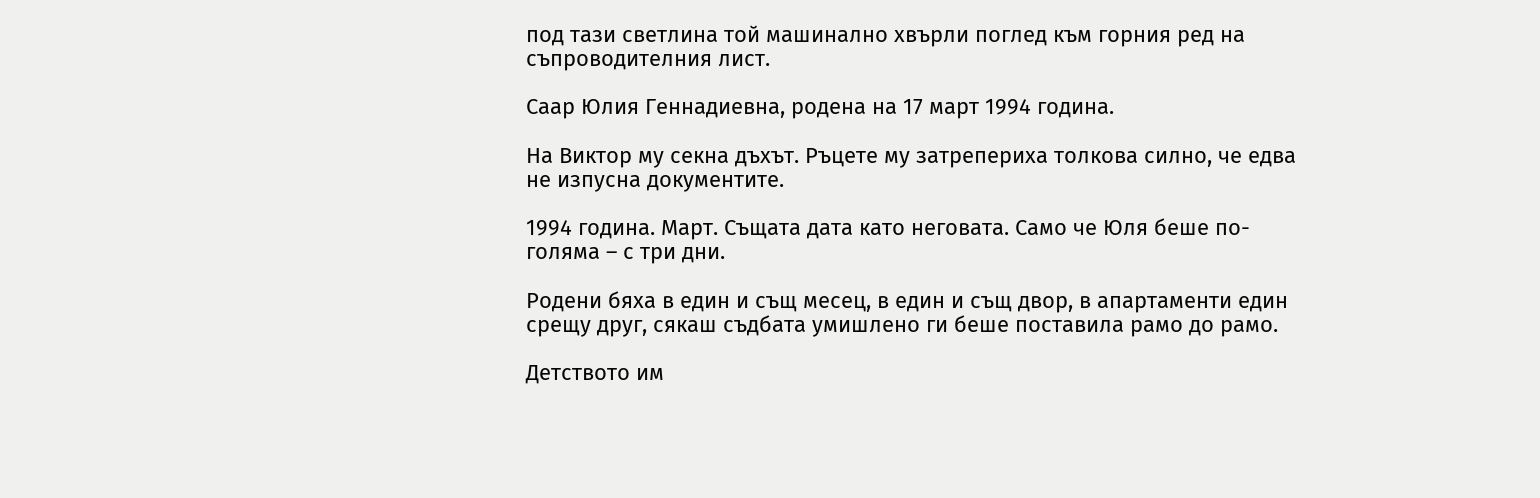под тази светлина той машинално хвърли поглед към горния ред на съпроводителния лист.

Саар Юлия Геннадиевна, родена на 17 март 1994 година.

На Виктор му секна дъхът. Ръцете му затрепериха толкова силно, че едва не изпусна документите.

1994 година. Март. Същата дата като неговата. Само че Юля беше по-голяма – с три дни.

Родени бяха в един и същ месец, в един и същ двор, в апартаменти един срещу друг, сякаш съдбата умишлено ги беше поставила рамо до рамо.

Детството им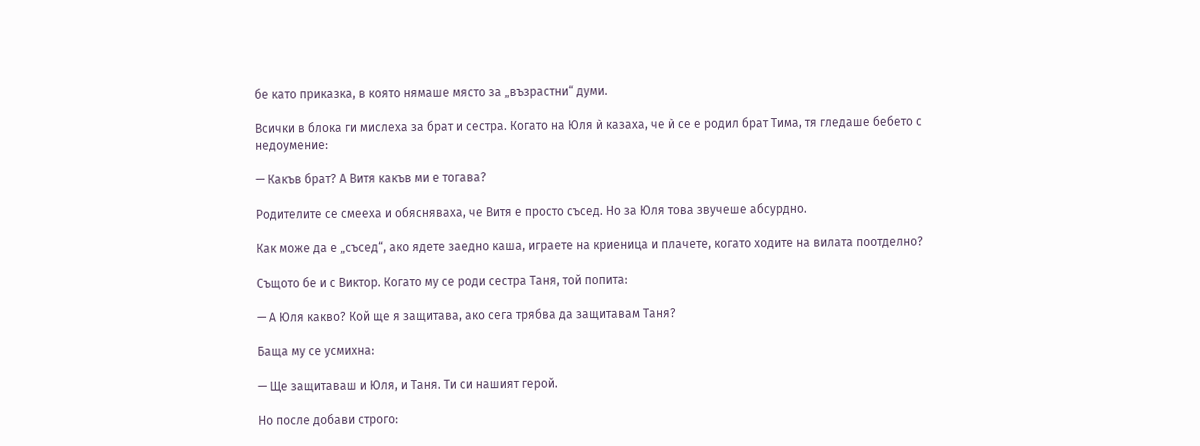бе като приказка, в която нямаше място за „възрастни“ думи.

Всички в блока ги мислеха за брат и сестра. Когато на Юля ѝ казаха, че ѝ се е родил брат Тима, тя гледаше бебето с недоумение:

— Какъв брат? А Витя какъв ми е тогава?

Родителите се смееха и обясняваха, че Витя е просто съсед. Но за Юля това звучеше абсурдно.

Как може да е „съсед“, ако ядете заедно каша, играете на криеница и плачете, когато ходите на вилата поотделно?

Същото бе и с Виктор. Когато му се роди сестра Таня, той попита:

— А Юля какво? Кой ще я защитава, ако сега трябва да защитавам Таня?

Баща му се усмихна:

— Ще защитаваш и Юля, и Таня. Ти си нашият герой.

Но после добави строго: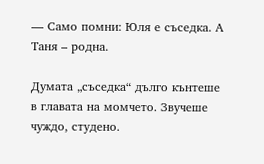— Само помни: Юля е съседка. А Таня – родна.

Думата „съседка“ дълго кънтеше в главата на момчето. Звучеше чуждо, студено.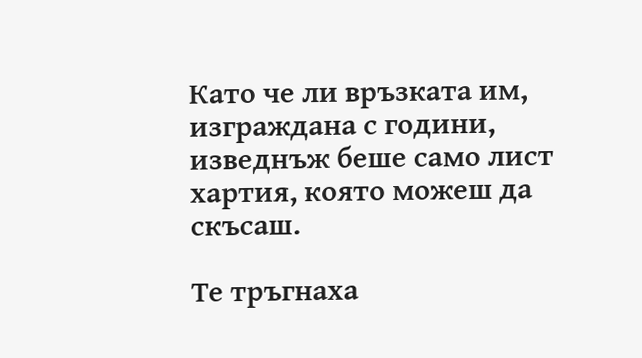Като че ли връзката им, изграждана с години, изведнъж беше само лист хартия, която можеш да скъсаш.

Те тръгнаха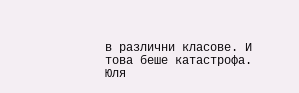в различни класове. И това беше катастрофа. Юля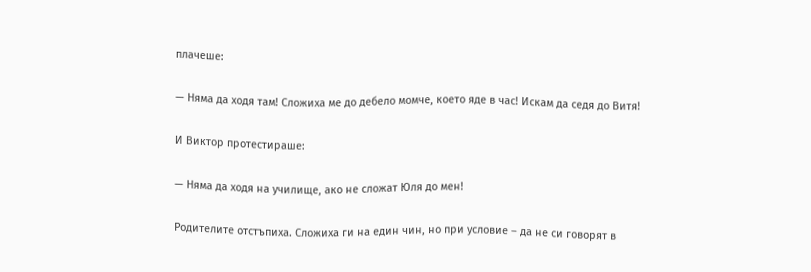плачеше:

— Няма да ходя там! Сложиха ме до дебело момче, което яде в час! Искам да седя до Витя!

И Виктор протестираше:

— Няма да ходя на училище, ако не сложат Юля до мен!

Родителите отстъпиха. Сложиха ги на един чин, но при условие – да не си говорят в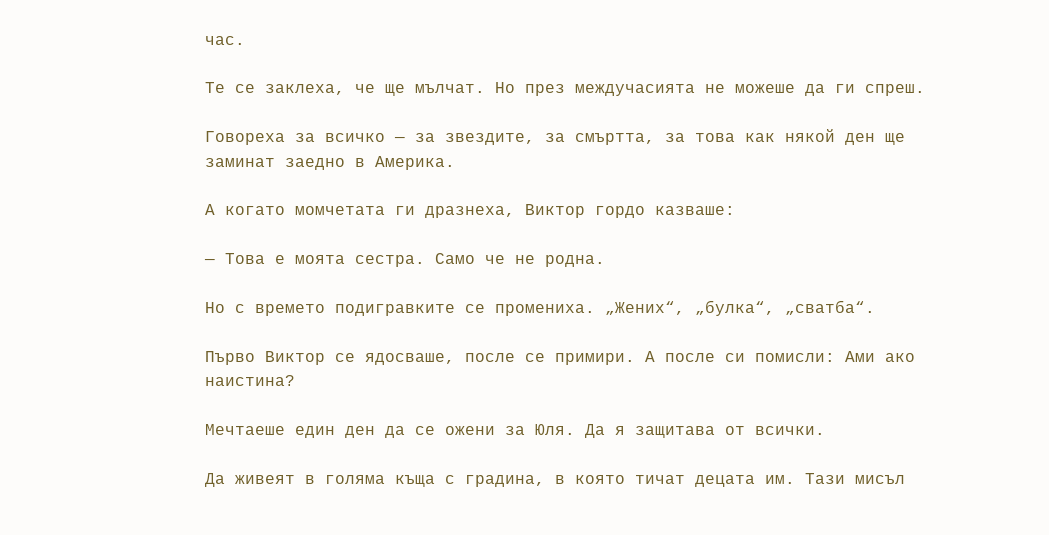час.

Те се заклеха, че ще мълчат. Но през междучасията не можеше да ги спреш.

Говореха за всичко — за звездите, за смъртта, за това как някой ден ще заминат заедно в Америка.

А когато момчетата ги дразнеха, Виктор гордо казваше:

— Това е моята сестра. Само че не родна.

Но с времето подигравките се промениха. „Жених“, „булка“, „сватба“.

Първо Виктор се ядосваше, после се примири. А после си помисли: Ами ако наистина?

Мечтаеше един ден да се ожени за Юля. Да я защитава от всички.

Да живеят в голяма къща с градина, в която тичат децата им. Тази мисъл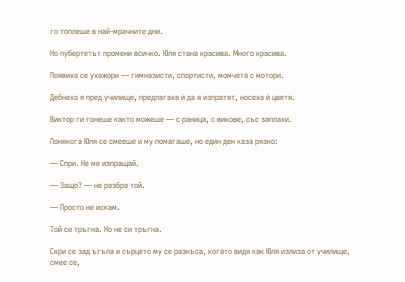го топлеше в най-мрачните дни.

Но пубертетът промени всичко. Юля стана красива. Много красива.

Появиха се ухажори — гимназисти, спортисти, момчета с мотори.

Дебнеха я пред училище, предлагаха ѝ да я изпратят, носеха ѝ цветя.

Виктор ги гонеше както можеше — с раница, с викове, със заплахи.

Понякога Юля се смееше и му помагаше, но един ден каза рязко:

— Спри. Не ме изпращай.

— Защо? — не разбра той.

— Просто не искам.

Той си тръгна. Но не си тръгна.

Скри се зад ъгъла и сърцето му се разкъса, когато видя как Юля излиза от училище, смее се,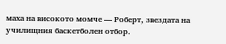маха на високото момче — Роберт, звездата на училищния баскетболен отбор.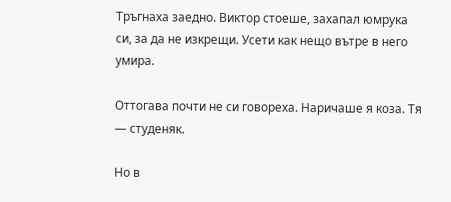Тръгнаха заедно. Виктор стоеше, захапал юмрука си, за да не изкрещи. Усети как нещо вътре в него умира.

Оттогава почти не си говореха. Наричаше я коза. Тя — студеняк.

Но в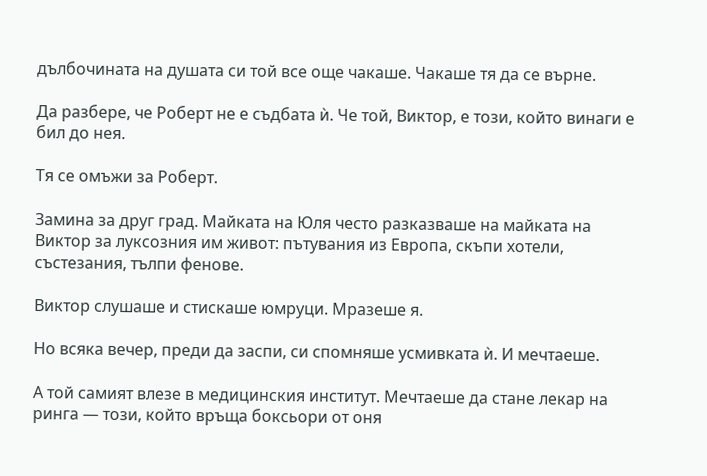дълбочината на душата си той все още чакаше. Чакаше тя да се върне.

Да разбере, че Роберт не е съдбата ѝ. Че той, Виктор, е този, който винаги е бил до нея.

Тя се омъжи за Роберт.

Замина за друг град. Майката на Юля често разказваше на майката на Виктор за луксозния им живот: пътувания из Европа, скъпи хотели, състезания, тълпи фенове.

Виктор слушаше и стискаше юмруци. Мразеше я.

Но всяка вечер, преди да заспи, си спомняше усмивката ѝ. И мечтаеше.

А той самият влезе в медицинския институт. Мечтаеше да стане лекар на ринга — този, който връща боксьори от оня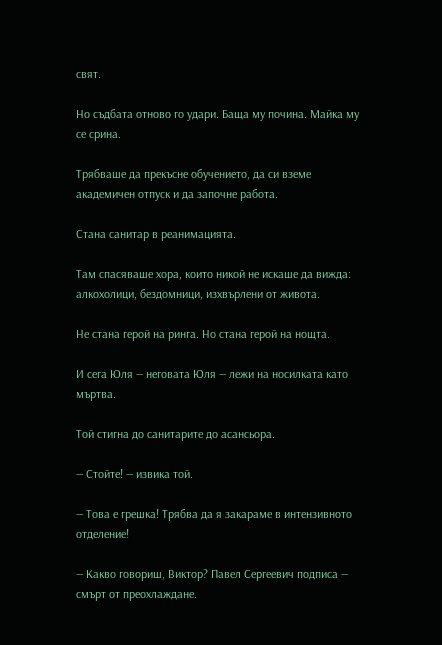свят.

Но съдбата отново го удари. Баща му почина. Майка му се срина.

Трябваше да прекъсне обучението, да си вземе академичен отпуск и да започне работа.

Стана санитар в реанимацията.

Там спасяваше хора, които никой не искаше да вижда: алкохолици, бездомници, изхвърлени от живота.

Не стана герой на ринга. Но стана герой на нощта.

И сега Юля — неговата Юля — лежи на носилката като мъртва.

Той стигна до санитарите до асансьора.

— Стойте! — извика той.

— Това е грешка! Трябва да я закараме в интензивното отделение!

— Какво говориш, Виктор? Павел Сергеевич подписа — смърт от преохлаждане.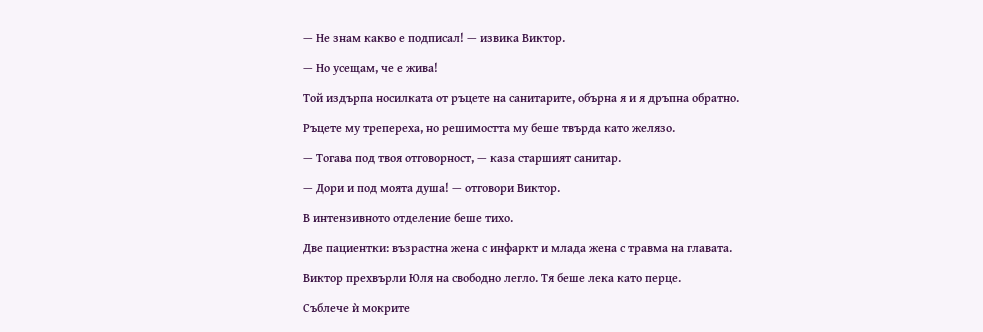— Не знам какво е подписал! — извика Виктор.

— Но усещам, че е жива!

Той издърпа носилката от ръцете на санитарите, обърна я и я дръпна обратно.

Ръцете му трепереха, но решимостта му беше твърда като желязо.

— Тогава под твоя отговорност, — каза старшият санитар.

— Дори и под моята душа! — отговори Виктор.

В интензивното отделение беше тихо.

Две пациентки: възрастна жена с инфаркт и млада жена с травма на главата.

Виктор прехвърли Юля на свободно легло. Тя беше лека като перце.

Съблече ѝ мокрите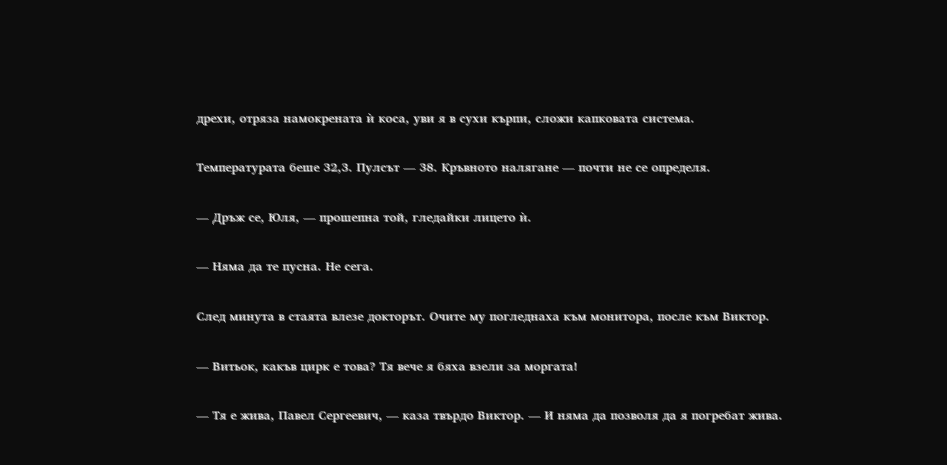дрехи, отряза намокрената ѝ коса, уви я в сухи кърпи, сложи капковата система.

Температурата беше 32,3. Пулсът — 38. Кръвното налягане — почти не се определя.

— Дръж се, Юля, — прошепна той, гледайки лицето ѝ.

— Няма да те пусна. Не сега.

След минута в стаята влезе докторът. Очите му погледнаха към монитора, после към Виктор.

— Витьок, какъв цирк е това? Тя вече я бяха взели за моргата!

— Тя е жива, Павел Сергеевич, — каза твърдо Виктор. — И няма да позволя да я погребат жива.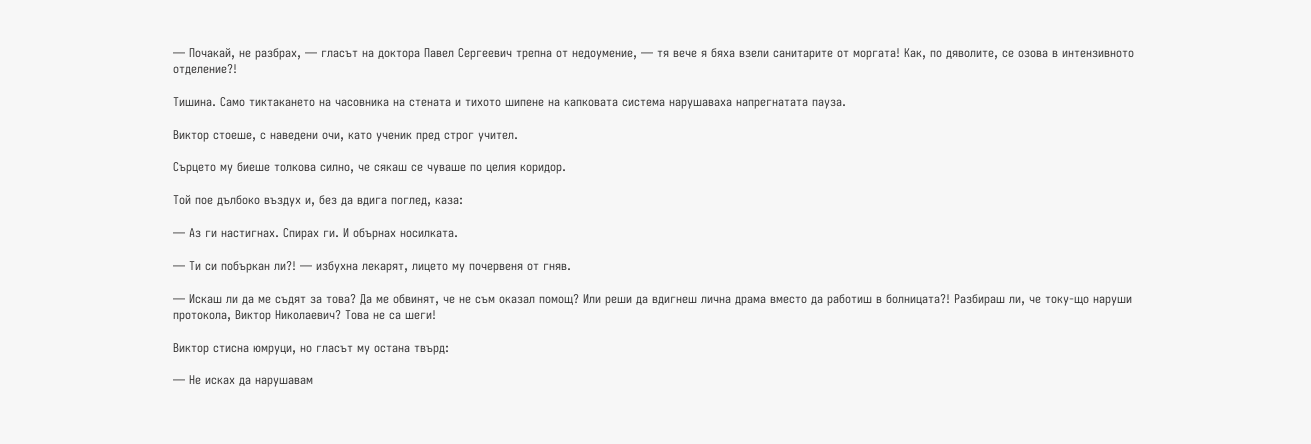— Почакай, не разбрах, — гласът на доктора Павел Сергеевич трепна от недоумение, — тя вече я бяха взели санитарите от моргата! Как, по дяволите, се озова в интензивното отделение?!

Тишина. Само тиктакането на часовника на стената и тихото шипене на капковата система нарушаваха напрегнатата пауза.

Виктор стоеше, с наведени очи, като ученик пред строг учител.

Сърцето му биеше толкова силно, че сякаш се чуваше по целия коридор.

Той пое дълбоко въздух и, без да вдига поглед, каза:

— Аз ги настигнах. Спирах ги. И обърнах носилката.

— Ти си побъркан ли?! — избухна лекарят, лицето му почервеня от гняв.

— Искаш ли да ме съдят за това? Да ме обвинят, че не съм оказал помощ? Или реши да вдигнеш лична драма вместо да работиш в болницата?! Разбираш ли, че току-що наруши протокола, Виктор Николаевич? Това не са шеги!

Виктор стисна юмруци, но гласът му остана твърд:

— Не исках да нарушавам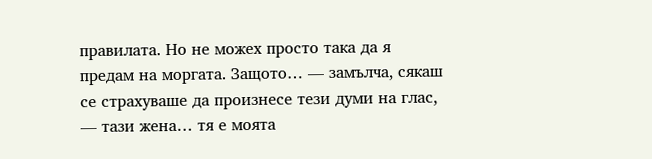правилата. Но не можех просто така да я предам на моргата. Защото… — замълча, сякаш се страхуваше да произнесе тези думи на глас, — тази жена… тя е моята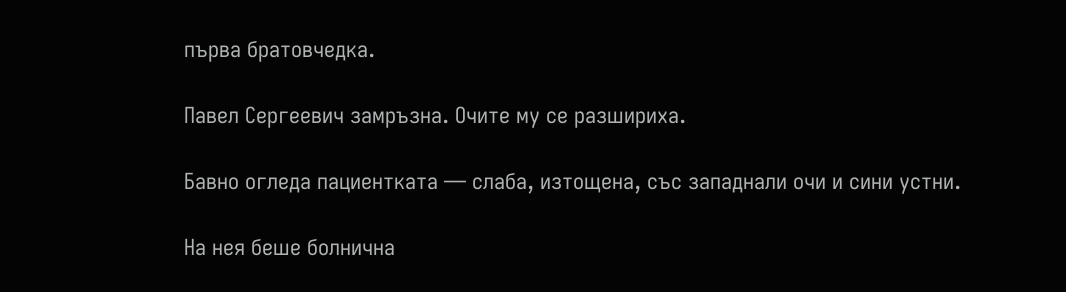първа братовчедка.

Павел Сергеевич замръзна. Очите му се разшириха.

Бавно огледа пациентката — слаба, изтощена, със западнали очи и сини устни.

На нея беше болнична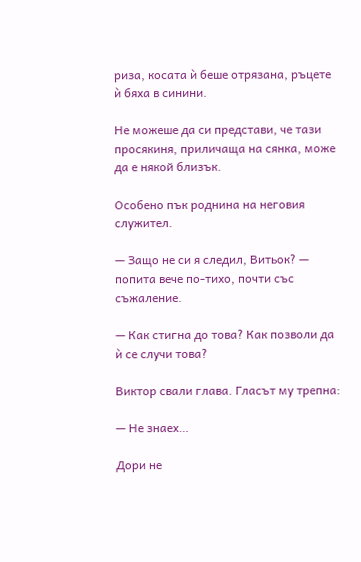риза, косата ѝ беше отрязана, ръцете ѝ бяха в синини.

Не можеше да си представи, че тази просякиня, приличаща на сянка, може да е някой близък.

Особено пък роднина на неговия служител.

— Защо не си я следил, Витьок? — попита вече по-тихо, почти със съжаление.

— Как стигна до това? Как позволи да ѝ се случи това?

Виктор свали глава. Гласът му трепна:

— Не знаех…

Дори не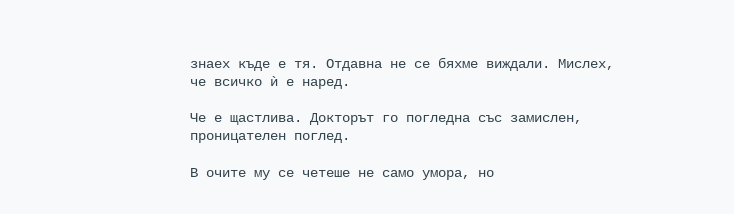знаех къде е тя. Отдавна не се бяхме виждали. Мислех, че всичко ѝ е наред.

Че е щастлива. Докторът го погледна със замислен, проницателен поглед.

В очите му се четеше не само умора, но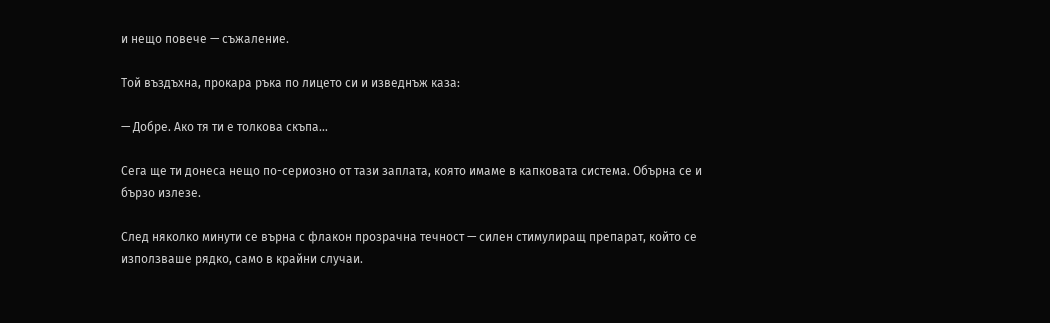и нещо повече — съжаление.

Той въздъхна, прокара ръка по лицето си и изведнъж каза:

— Добре. Ако тя ти е толкова скъпа…

Сега ще ти донеса нещо по-сериозно от тази заплата, която имаме в капковата система. Обърна се и бързо излезе.

След няколко минути се върна с флакон прозрачна течност — силен стимулиращ препарат, който се използваше рядко, само в крайни случаи.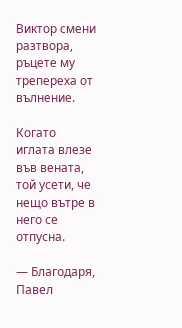Виктор смени разтвора, ръцете му трепереха от вълнение.

Когато иглата влезе във вената, той усети, че нещо вътре в него се отпусна.

— Благодаря, Павел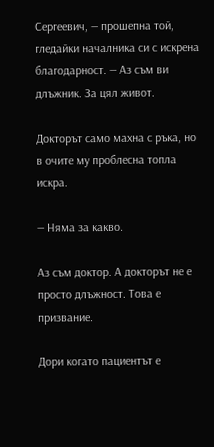Сергеевич, — прошепна той, гледайки началника си с искрена благодарност. — Аз съм ви длъжник. За цял живот.

Докторът само махна с ръка, но в очите му проблесна топла искра.

— Няма за какво.

Аз съм доктор. А докторът не е просто длъжност. Това е призвание.

Дори когато пациентът е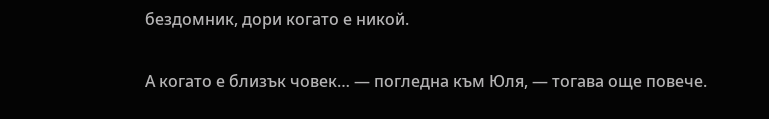бездомник, дори когато е никой.

А когато е близък човек… — погледна към Юля, — тогава още повече.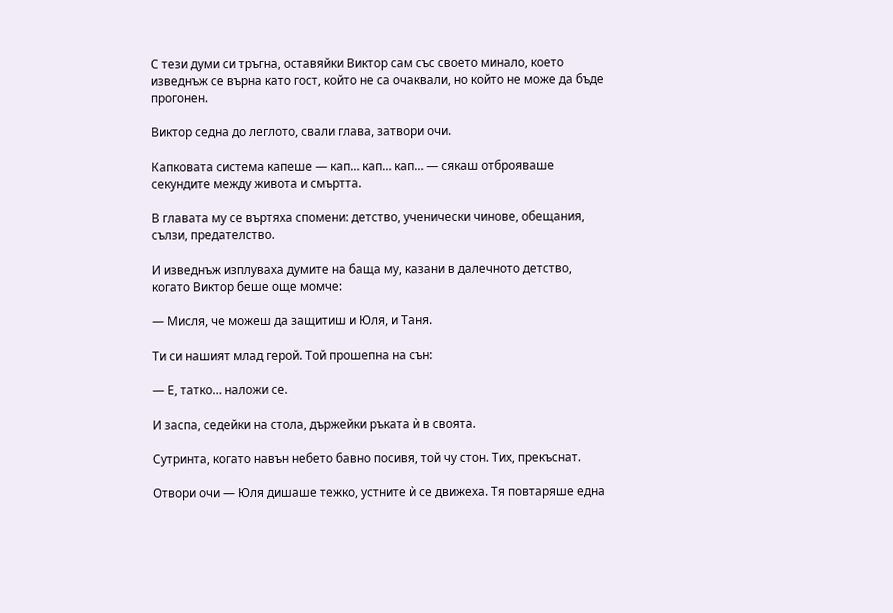С тези думи си тръгна, оставяйки Виктор сам със своето минало, което изведнъж се върна като гост, който не са очаквали, но който не може да бъде прогонен.

Виктор седна до леглото, свали глава, затвори очи.

Капковата система капеше — кап… кап… кап… — сякаш отброяваше секундите между живота и смъртта.

В главата му се въртяха спомени: детство, ученически чинове, обещания, сълзи, предателство.

И изведнъж изплуваха думите на баща му, казани в далечното детство, когато Виктор беше още момче:

— Мисля, че можеш да защитиш и Юля, и Таня.

Ти си нашият млад герой. Той прошепна на сън:

— Е, татко… наложи се.

И заспа, седейки на стола, държейки ръката ѝ в своята.

Сутринта, когато навън небето бавно посивя, той чу стон. Тих, прекъснат.

Отвори очи — Юля дишаше тежко, устните ѝ се движеха. Тя повтаряше една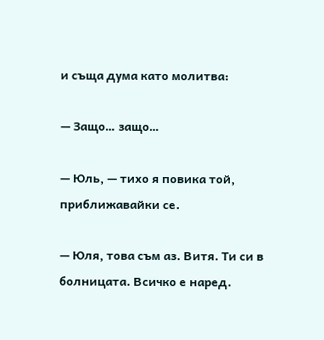и съща дума като молитва:

— Защо… защо…

— Юль, — тихо я повика той, приближавайки се.

— Юля, това съм аз. Витя. Ти си в болницата. Всичко е наред.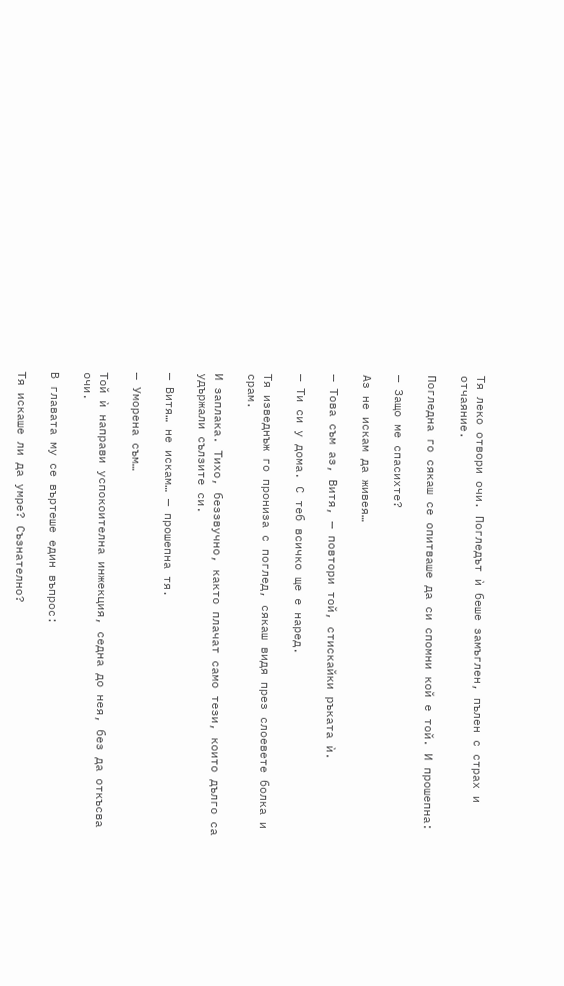Тя леко отвори очи. Погледът ѝ беше замъглен, пълен с страх и отчаяние.

Погледна го сякаш се опитваше да си спомни кой е той. И прошепна:

— Защо ме спасихте?

Аз не искам да живея…

— Това съм аз, Витя, — повтори той, стискайки ръката ѝ.

— Ти си у дома. С теб всичко ще е наред.

Тя изведнъж го прониза с поглед, сякаш видя през слоевете болка и срам.

И заплака. Тихо, беззвучно, както плачат само тези, които дълго са удържали сълзите си.

— Витя… не искам… — прошепна тя.

— Уморена съм…

Той ѝ направи успокоителна инжекция, седна до нея, без да откъсва очи.

В главата му се въртеше един въпрос:

Тя искаше ли да умре? Съзнателно?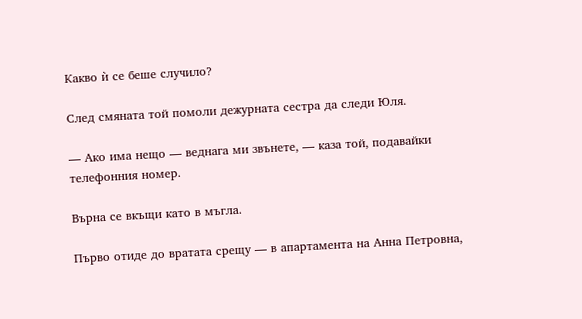Какво ѝ се беше случило?

След смяната той помоли дежурната сестра да следи Юля.

— Ако има нещо — веднага ми звънете, — каза той, подавайки телефонния номер.

Върна се вкъщи като в мъгла.

Първо отиде до вратата срещу — в апартамента на Анна Петровна,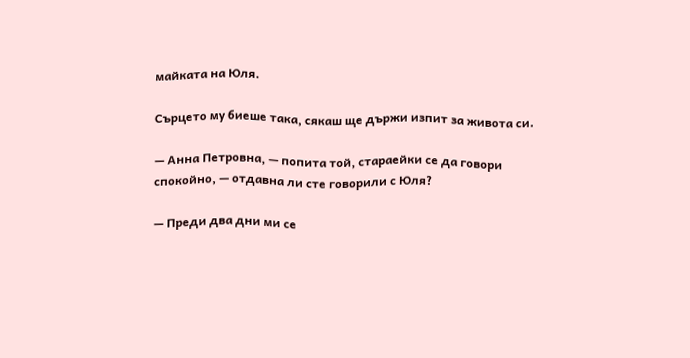майката на Юля.

Сърцето му биеше така, сякаш ще държи изпит за живота си.

— Анна Петровна, — попита той, стараейки се да говори спокойно, — отдавна ли сте говорили с Юля?

— Преди два дни ми се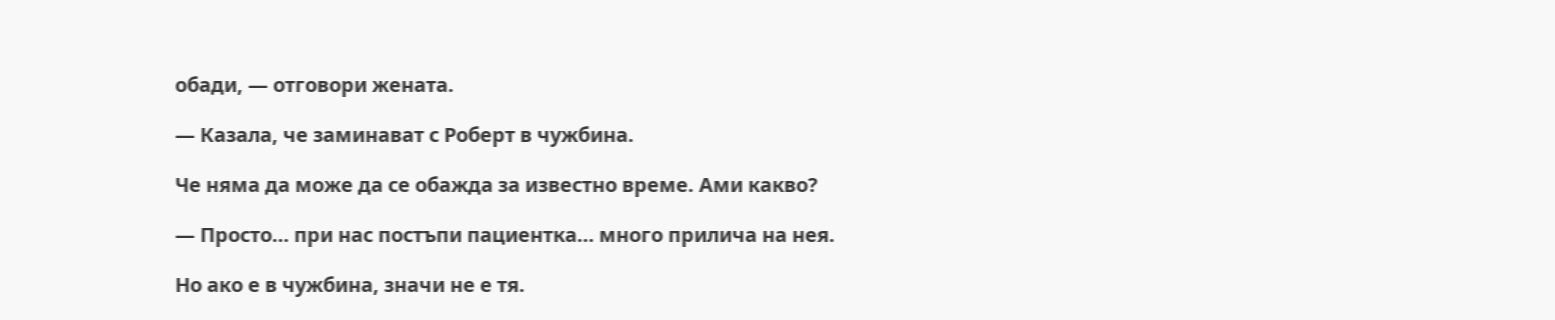обади, — отговори жената.

— Казала, че заминават с Роберт в чужбина.

Че няма да може да се обажда за известно време. Ами какво?

— Просто… при нас постъпи пациентка… много прилича на нея.

Но ако е в чужбина, значи не е тя.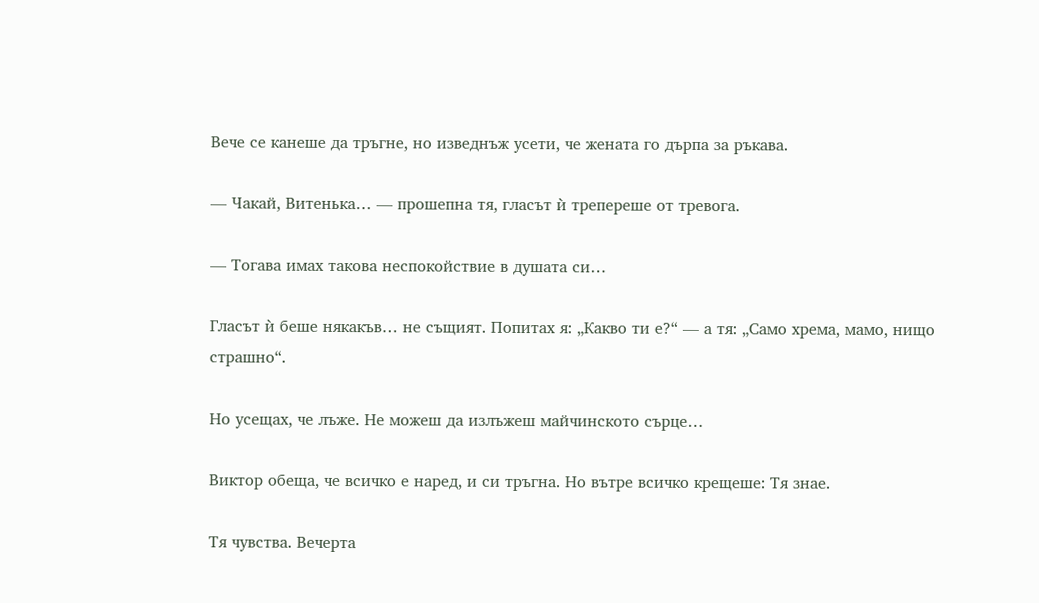Вече се канеше да тръгне, но изведнъж усети, че жената го дърпа за ръкава.

— Чакай, Витенька… — прошепна тя, гласът ѝ трепереше от тревога.

— Тогава имах такова неспокойствие в душата си…

Гласът ѝ беше някакъв… не същият. Попитах я: „Какво ти е?“ — а тя: „Само хрема, мамо, нищо страшно“.

Но усещах, че лъже. Не можеш да излъжеш майчинското сърце…

Виктор обеща, че всичко е наред, и си тръгна. Но вътре всичко крещеше: Тя знае.

Тя чувства. Вечерта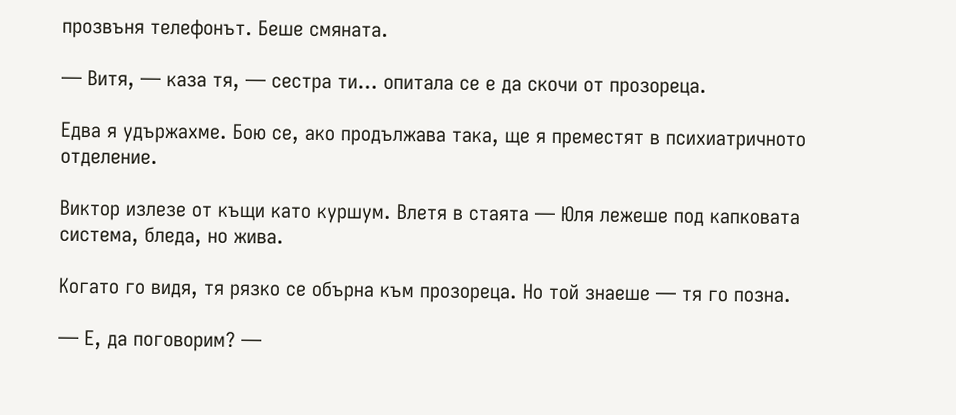прозвъня телефонът. Беше смяната.

— Витя, — каза тя, — сестра ти… опитала се е да скочи от прозореца.

Едва я удържахме. Бою се, ако продължава така, ще я преместят в психиатричното отделение.

Виктор излезе от къщи като куршум. Влетя в стаята — Юля лежеше под капковата система, бледа, но жива.

Когато го видя, тя рязко се обърна към прозореца. Но той знаеше — тя го позна.

— Е, да поговорим? —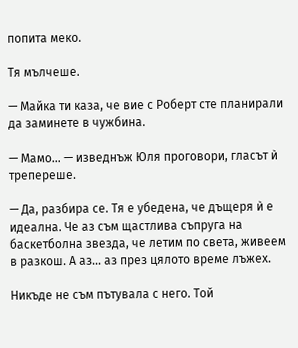попита меко.

Тя мълчеше.

— Майка ти каза, че вие с Роберт сте планирали да заминете в чужбина.

— Мамо… — изведнъж Юля проговори, гласът ѝ трепереше.

— Да, разбира се. Тя е убедена, че дъщеря ѝ е идеална. Че аз съм щастлива съпруга на баскетболна звезда, че летим по света, живеем в разкош. А аз… аз през цялото време лъжех.

Никъде не съм пътувала с него. Той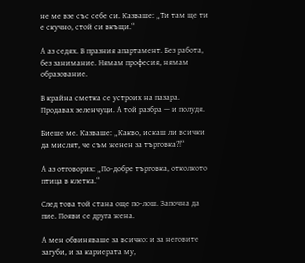не ме взе със себе си. Казваше: „Ти там ще ти е скучно, стой си вкъщи.“

А аз седях. В празния апартамент. Без работа, без занимание. Нямам професия, нямам образование.

В крайна сметка се устроих на пазара. Продавах зеленчуци. А той разбра — и полудя.

Биеше ме. Казваше: „Какво, искаш ли всички да мислят, че съм женен за търговка?!“

А аз отговорих: „По-добре търговка, отколкото птица в клетка.“

След това той стана още по-лош. Започна да пие. Появи се друга жена.

А мен обвиняваше за всичко: и за неговите загуби, и за кариерата му,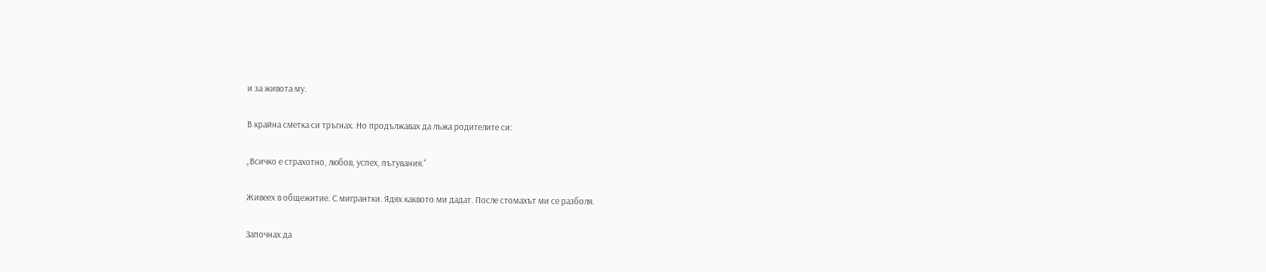и за живота му.

В крайна сметка си тръгнах. Но продължавах да лъжа родителите си:

„Всичко е страхотно, любов, успех, пътувания.“

Живеех в общежитие. С мигрантки. Ядях каквото ми дадат. После стомахът ми се разболя.

Започнах да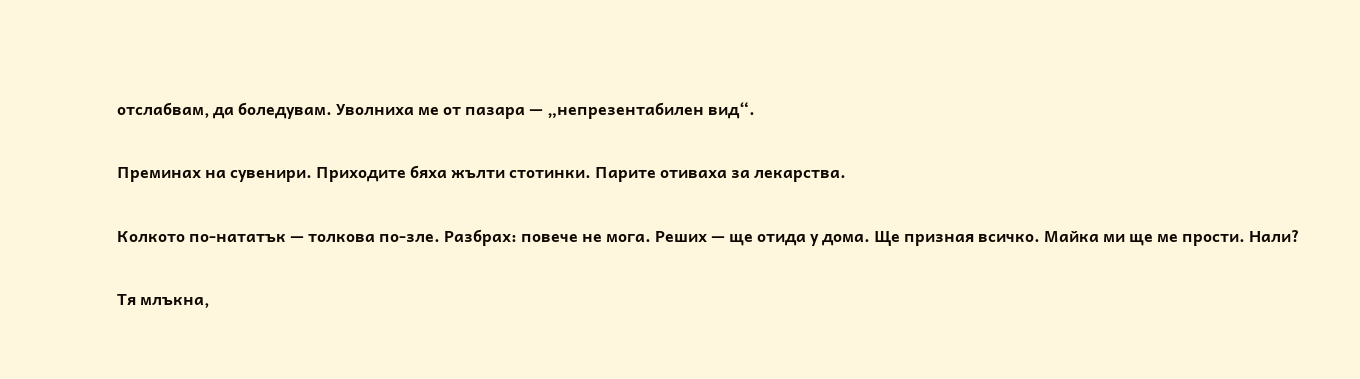отслабвам, да боледувам. Уволниха ме от пазара — „непрезентабилен вид“.

Преминах на сувенири. Приходите бяха жълти стотинки. Парите отиваха за лекарства.

Колкото по-нататък — толкова по-зле. Разбрах: повече не мога. Реших — ще отида у дома. Ще призная всичко. Майка ми ще ме прости. Нали?

Тя млъкна,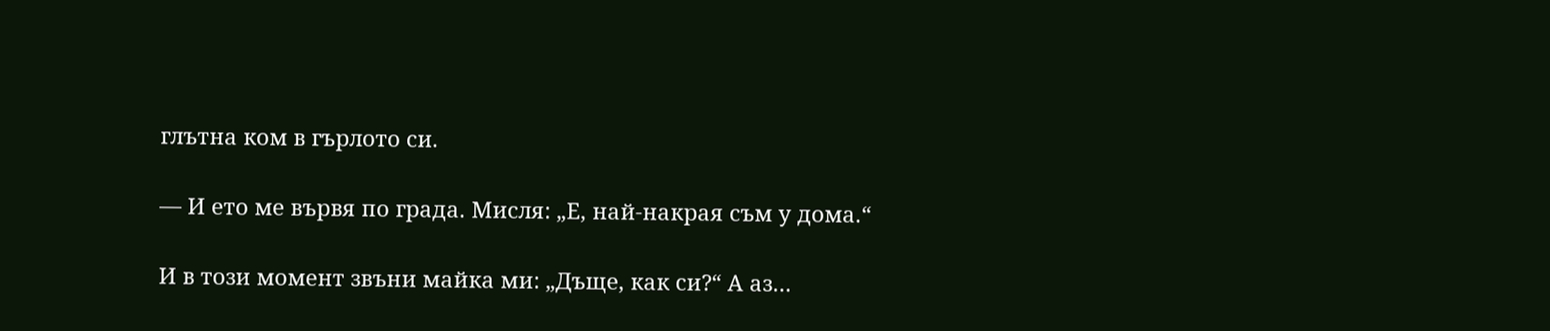глътна ком в гърлото си.

— И ето ме вървя по града. Мисля: „Е, най-накрая съм у дома.“

И в този момент звъни майка ми: „Дъще, как си?“ А аз…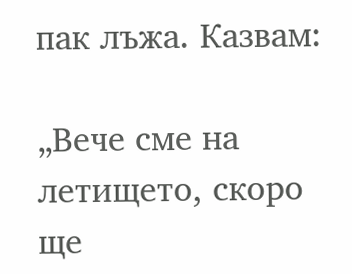пак лъжа. Казвам:

„Вече сме на летището, скоро ще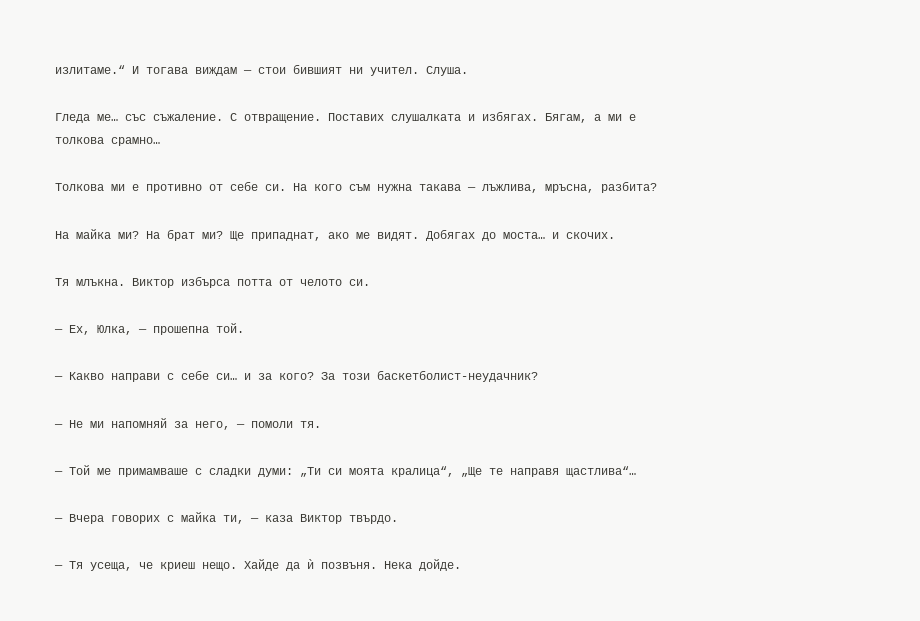излитаме.“ И тогава виждам — стои бившият ни учител. Слуша.

Гледа ме… със съжаление. С отвращение. Поставих слушалката и избягах. Бягам, а ми е толкова срамно…

Толкова ми е противно от себе си. На кого съм нужна такава — лъжлива, мръсна, разбита?

На майка ми? На брат ми? Ще припаднат, ако ме видят. Добягах до моста… и скочих.

Тя млъкна. Виктор избърса потта от челото си.

— Ех, Юлка, — прошепна той.

— Какво направи с себе си… и за кого? За този баскетболист-неудачник?

— Не ми напомняй за него, — помоли тя.

— Той ме примамваше с сладки думи: „Ти си моята кралица“, „Ще те направя щастлива“…

— Вчера говорих с майка ти, — каза Виктор твърдо.

— Тя усеща, че криеш нещо. Хайде да ѝ позвъня. Нека дойде.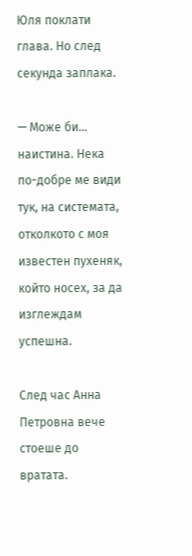Юля поклати глава. Но след секунда заплака.

— Може би… наистина. Нека по-добре ме види тук, на системата, отколкото с моя известен пухеняк, който носех, за да изглеждам успешна.

След час Анна Петровна вече стоеше до вратата.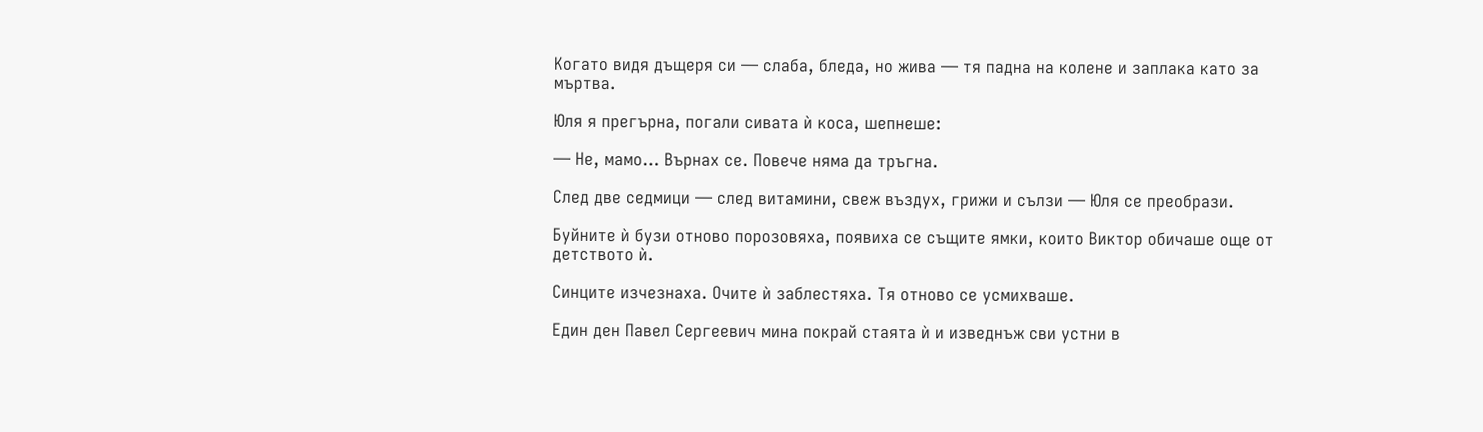Когато видя дъщеря си — слаба, бледа, но жива — тя падна на колене и заплака като за мъртва.

Юля я прегърна, погали сивата ѝ коса, шепнеше:

— Не, мамо… Върнах се. Повече няма да тръгна.

След две седмици — след витамини, свеж въздух, грижи и сълзи — Юля се преобрази.

Буйните ѝ бузи отново порозовяха, появиха се същите ямки, които Виктор обичаше още от детството ѝ.

Синците изчезнаха. Очите ѝ заблестяха. Тя отново се усмихваше.

Един ден Павел Сергеевич мина покрай стаята ѝ и изведнъж сви устни в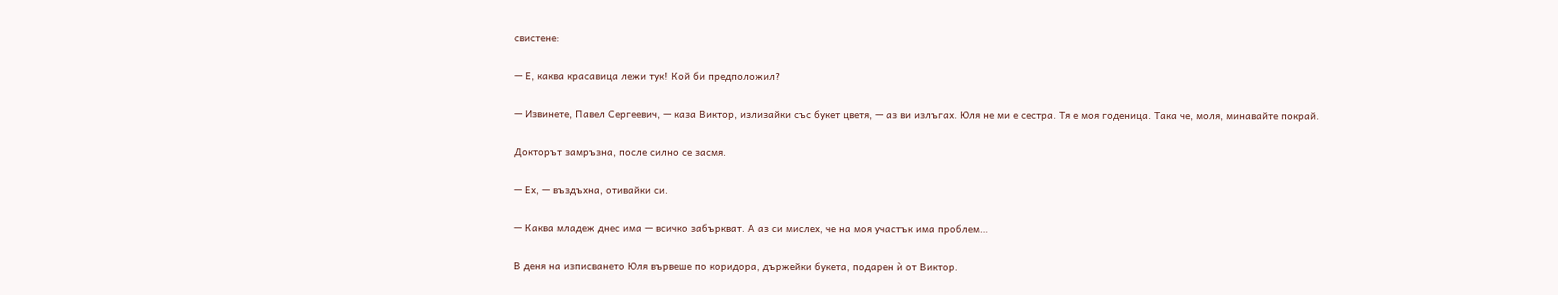свистене:

— Е, каква красавица лежи тук! Кой би предположил?

— Извинете, Павел Сергеевич, — каза Виктор, излизайки със букет цветя, — аз ви излъгах. Юля не ми е сестра. Тя е моя годеница. Така че, моля, минавайте покрай.

Докторът замръзна, после силно се засмя.

— Ех, — въздъхна, отивайки си.

— Каква младеж днес има — всичко забъркват. А аз си мислех, че на моя участък има проблем…

В деня на изписването Юля вървеше по коридора, държейки букета, подарен ѝ от Виктор.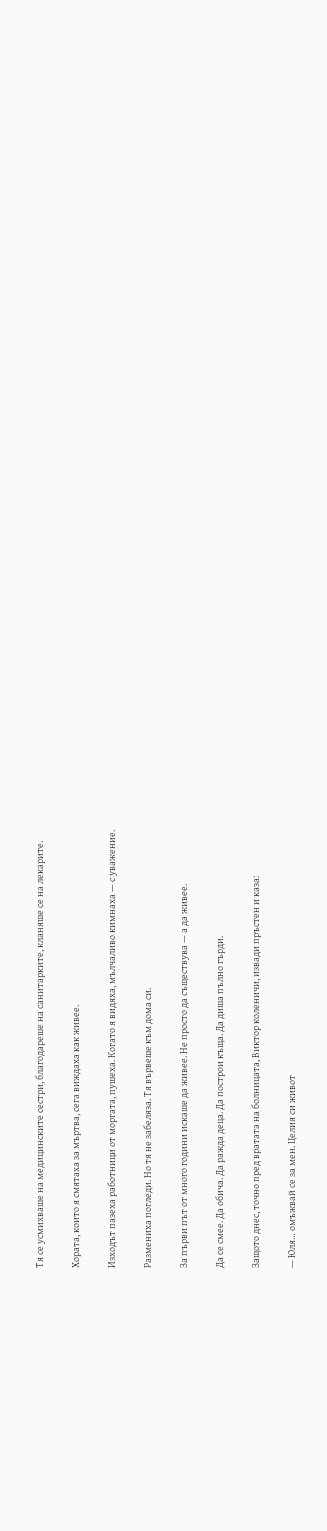Тя се усмихваше на медицинските сестри, благодареше на санитарките, кланяше се на лекарите.

Хората, които я смятаха за мъртва, сега виждаха как живее.

Изходът пазеха работници от моргата, пушеха. Когато я видяха, мълчаливо кимнаха — с уважение.

Размениха погледи. Но тя не забеляза. Тя вървеше към дома си.

За първи път от много години искаше да живее. Не просто да съществува — а да живее.

Да се смее. Да обича. Да ражда деца. Да построи къща. Да диша пълно гърди.

Защото днес, точно пред вратата на болницата, Виктор коленичи, извади пръстен и каза:

— Юля… омъжвай се за мен. Целия си живот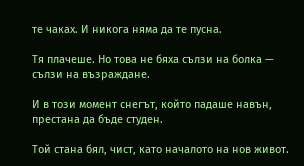те чаках. И никога няма да те пусна.

Тя плачеше. Но това не бяха сълзи на болка — сълзи на възраждане.

И в този момент снегът, който падаше навън, престана да бъде студен.

Той стана бял, чист, като началото на нов живот.